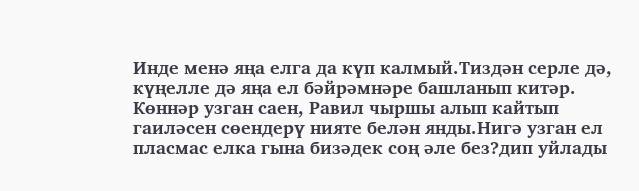Инде менә яңа елга да күп калмый.Тиздән серле дә, күңелле дә яңа ел бәйрәмнәре башланып китәр.
Көннәр узган саен, Равил чыршы алып кайтып гаиләсен сөендерү нияте белән янды.Нигә узган ел пласмас елка гына бизәдек соң әле без?дип уйлады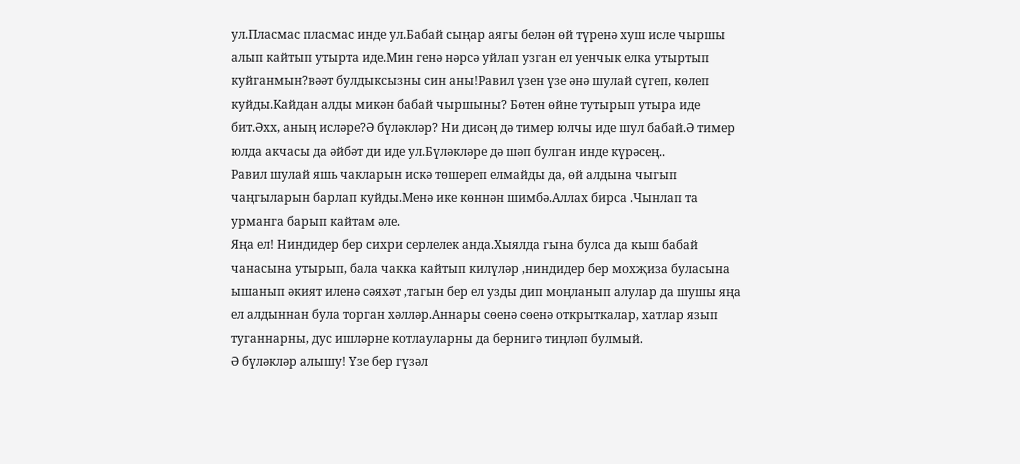ул.Пласмас пласмас инде ул.Бабай сыңар аягы белән өй түренә хуш исле чыршы алып кайтып утырта иде.Мин генә нәрсә уйлап узган ел уенчык елка утыртып куйганмын?вәәт булдыксызны син аны!Равил үзен үзе әнә шулай сүгеп, көлеп куйды.Кайдан алды микән бабай чыршыны? Бөтен өйне тутырып утыра иде бит.Әхх, аның исләре?Ә бүләкләр? Ни дисәң дә тимер юлчы иде шул бабай.Ә тимер юлда акчасы да әйбәт ди иде ул.Бүләкләре дә шәп булган инде күрәсең..
Равил шулай яшь чакларын искә төшереп елмайды да, өй алдына чыгып чаңгыларын барлап куйды.Менә ике көннән шимбә.Аллах бирса .Чынлап та урманга барып кайтам әле.
Яңа ел! Ниндидер бер сихри серлелек анда.Хыялда гына булса да кыш бабай чанасына утырып, бала чакка кайтып килүләр ,ниндидер бер мохҗиза буласына ышанып әкият иленә сәяхәт ,тагын бер ел узды дип моңланып алулар да шушы яңа ел алдыннан була торган хәлләр.Аннары сөенә сөенә открыткалар, хатлар язып туганнарны, дус ишләрне котлауларны да бернигә тиңләп булмый.
Ә бүләкләр алышу! Үзе бер гүзәл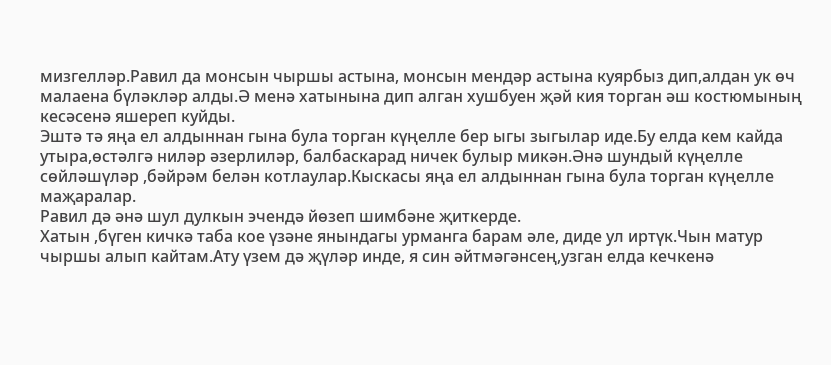мизгелләр.Равил да монсын чыршы астына, монсын мендәр астына куярбыз дип,алдан ук өч малаена бүләкләр алды.Ә менә хатынына дип алган хушбуен җәй кия торган әш костюмының кесәсенә яшереп куйды.
Эштә тә яңа ел алдыннан гына була торган күңелле бер ыгы зыгылар иде.Бу елда кем кайда утыра,өстәлгә ниләр әзерлиләр, балбаскарад ничек булыр микән.Әнә шундый күңелле сөйләшүләр ,бәйрәм белән котлаулар.Кыскасы яңа ел алдыннан гына була торган күңелле маҗаралар.
Равил дә әнә шул дулкын эчендә йөзеп шимбәне җиткерде.
Хатын ,бүген кичкә таба кое үзәне янындагы урманга барам әле, диде ул иртүк.Чын матур чыршы алып кайтам.Ату үзем дә җүләр инде, я син әйтмәгәнсең,узган елда кечкенә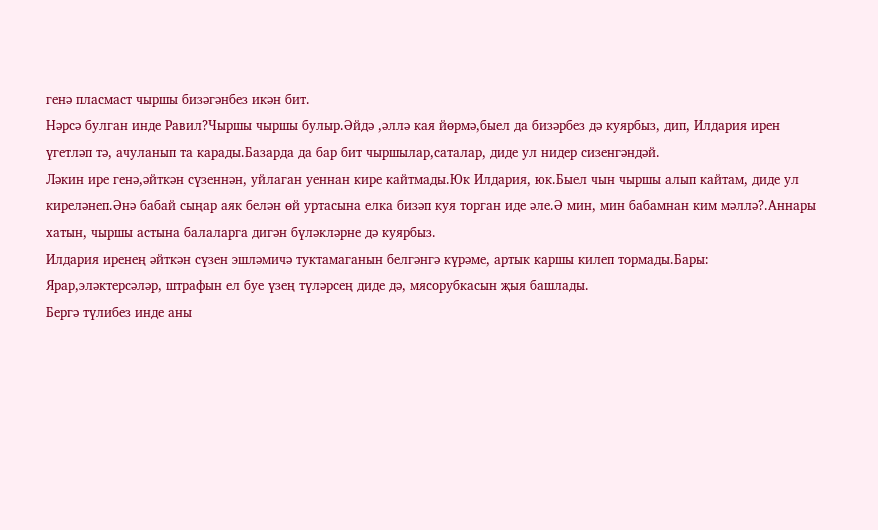генә пласмаст чыршы бизәгәнбез икән бит.
Нәрсә булган инде Равил?Чыршы чыршы булыр.Әйдә ,әллә кая йөрмә,быел да бизәрбез дә куярбыз, дип, Илдария ирен үгетләп тә, ачуланып та карады.Базарда да бар бит чыршылар,саталар, диде ул нидер сизенгәндәй.
Ләкин ире генә,әйткән сүзеннән, уйлаган уеннан кире кайтмады.Юк Илдария, юк.Быел чын чыршы алып кайтам, диде ул киреләнеп.Әнә бабай сыңар аяк белән өй уртасына елка бизәп куя торган иде әле.Ә мин, мин бабамнан ким мәллә?.Аннары хатын, чыршы астына балаларга дигән бүләкләрне дә куярбыз.
Илдария иренең әйткән сүзен эшләмичә туктамаганын белгәнгә күрәме, артык каршы килеп тормады.Бары: Ярар,эләктерсәләр, штрафын ел буе үзең түләрсең диде дә, мясорубкасын җыя башлады.
Бергә түлибез инде аны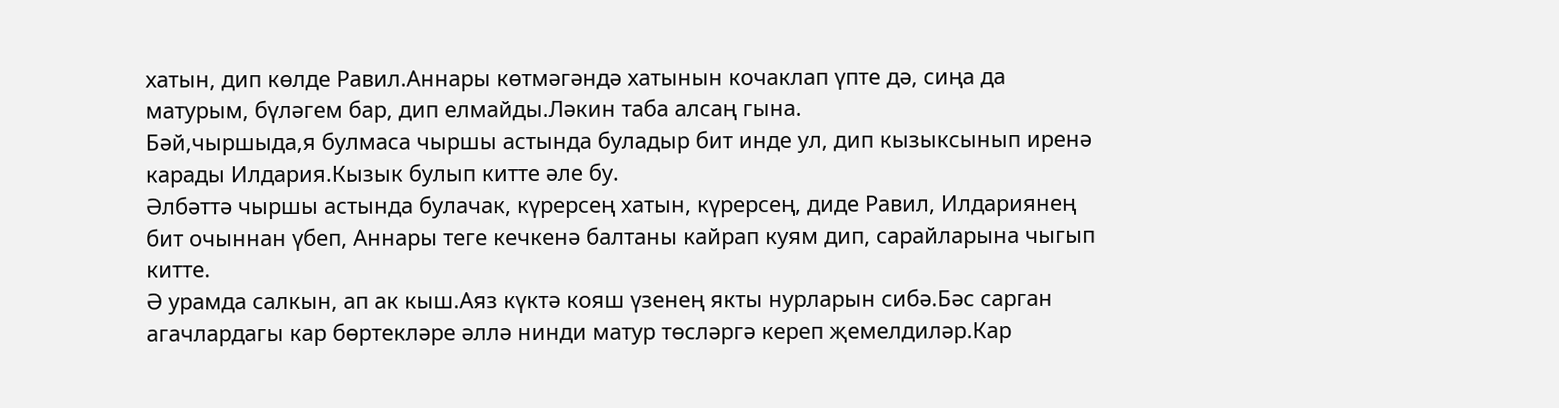хатын, дип көлде Равил.Аннары көтмәгәндә хатынын кочаклап үпте дә, сиңа да матурым, бүләгем бар, дип елмайды.Ләкин таба алсаң гына.
Бәй,чыршыда,я булмаса чыршы астында буладыр бит инде ул, дип кызыксынып иренә карады Илдария.Кызык булып китте әле бу.
Әлбәттә чыршы астында булачак, күрерсең хатын, күрерсең, диде Равил, Илдариянең бит очыннан үбеп, Аннары теге кечкенә балтаны кайрап куям дип, сарайларына чыгып китте.
Ә урамда салкын, ап ак кыш.Аяз күктә кояш үзенең якты нурларын сибә.Бәс сарган агачлардагы кар бөртекләре әллә нинди матур төсләргә кереп җемелдиләр.Кар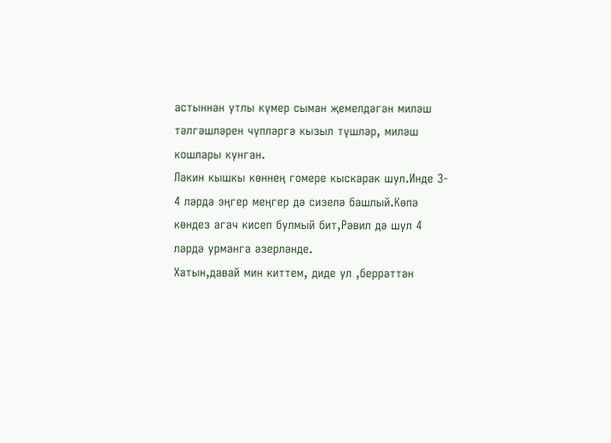астыннан утлы күмер сыман җемелдәгән миләш тәлгәшләрен чүпләргә кызыл түшләр, миләш кошлары кунган.
Ләкин кышкы көннең гомере кыскарак шул.Инде 3- 4 ләрдә эңгер меңгер дә сизелә башлый.Көпә көндез агач кисеп булмый бит,Рәвил дә шул 4 ләрдә урманга әзерләнде.
Хатын,давай мин киттем, диде ул ,беррәттән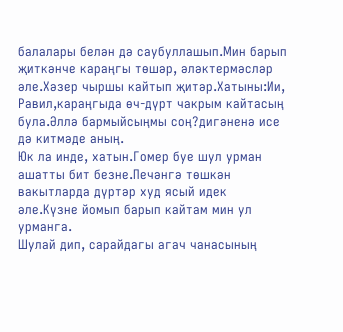балалары белән дә саубуллашып.Мин барып җиткәнче караңгы төшәр, әләктермәсләр әле.Хәзер чыршы кайтып җитәр.Хатыны:Ии, Равил,караңгыда өч-дүрт чакрым кайтасың була.Әллә бармыйсыңмы соң?дигәненә исе дә китмәде аның.
Юк ла инде, хатын.Гомер буе шул урман ашатты бит безне.Печәнгә төшкән вакытларда дүртәр худ ясый идек әле.Күзне йомып барып кайтам мин ул урманга.
Шулай дип, сарайдагы агач чанасының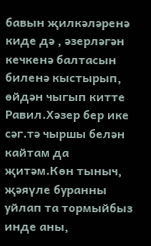бавын җилкәләренә киде дә , әзерләгән кечкенә балтасын биленә кыстырып, өйдән чыгып китте Равил.Хәзер бер ике сәг.тә чыршы белән кайтам да җитәм.Көн тыныч, җәяүле буранны уйлап та тормыйбыз инде аны,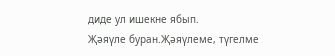диде ул ишекне ябып.
Җәяүле буран.Җәяүлеме, түгелме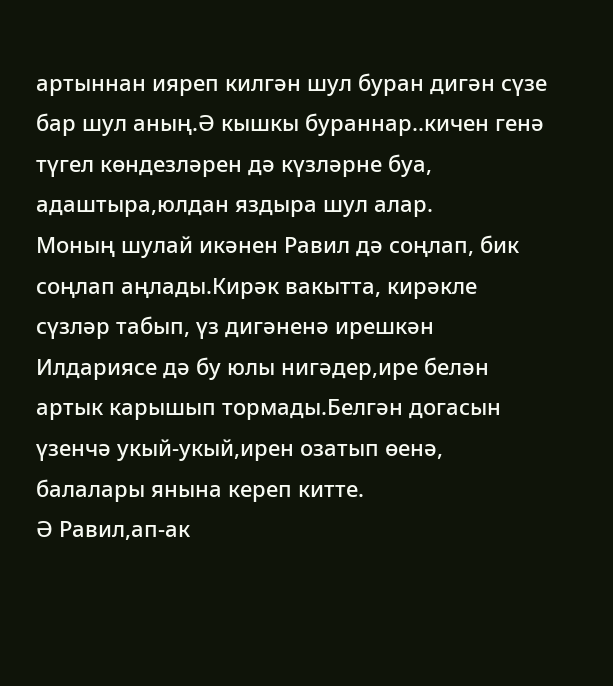артыннан ияреп килгән шул буран дигән сүзе бар шул аның.Ә кышкы бураннар..кичен генә түгел көндезләрен дә күзләрне буа, адаштыра,юлдан яздыра шул алар.
Моның шулай икәнен Равил дә соңлап, бик соңлап аңлады.Кирәк вакытта, кирәкле сүзләр табып, үз дигәненә ирешкән Илдариясе дә бу юлы нигәдер,ире белән артык карышып тормады.Белгән догасын үзенчә укый-укый,ирен озатып өенә, балалары янына кереп китте.
Ә Равил,ап-ак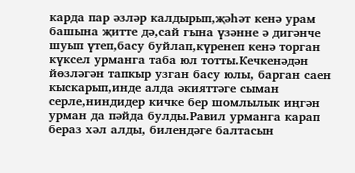карда пар әзләр калдырып,җәһәт кенә урам башына җитте дә,сай гына үзәнне ә дигәнче шуып үтеп,басу буйлап,күренеп кенә торган күксел урманга таба юл тотты.Кечкенәдән йөзләгән тапкыр узган басу юлы, барган саен кыскарып,инде алда әкияттәге сыман серле,ниндидер кичке бер шомлылык иңгән урман да пәйда булды.Равил урманга карап бераз хәл алды, билендәге балтасын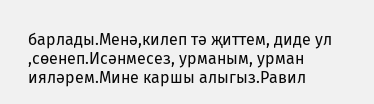барлады.Менә,килеп тә җиттем, диде ул ,сөенеп.Исәнмесез, урманым, урман ияләрем.Мине каршы алыгыз.Равил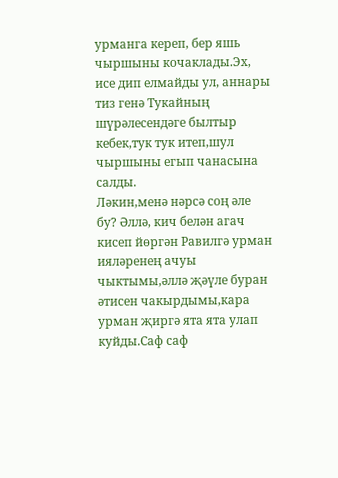урманга кереп, бер яшь чыршыны кочаклады.Эх, исе дип елмайды ул, аннары тиз генә Тукайның шүрәлесендәге былтыр кебек,тук тук итеп,шул чыршыны егып чанасына салды.
Ләкин,менә нәрсә соң әле бу? Әллә, кич белән агач кисеп йөргән Равилгә урман ияләренең ачуы чыктымы,әллә җәүле буран әтисен чакырдымы,кара урман җиргә ята ята улап куйды.Саф саф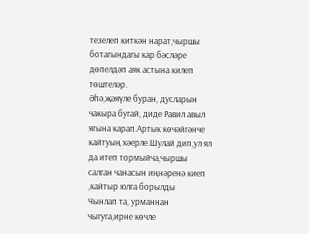тезелеп киткән нарат,чыршы ботагындагы кар бәсләре дөпелдәп аяк астына килеп төштеләр.
Әһә,җәяүле буран, дусларын чакыра бугай, диде Равил авыл ягына карап.Артык көчәйгәнче кайтуың хәерле.Шулай дип,ул ял да итеп тормыйча,чыршы салган чанасын иңнәренә киеп ,кайтыр юлга борылды
Чынлап та, урманнан чыгуга,ирне көчле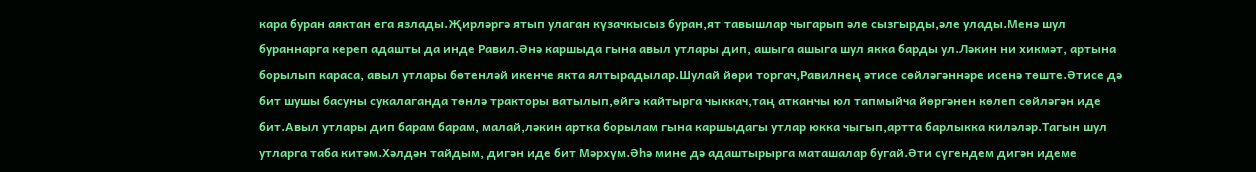кара буран аяктан ега язлады.Җирләргә ятып улаган күзачкысыз буран,ят тавышлар чыгарып әле сызгырды,әле улады.Менә шул бураннарга кереп адашты да инде Равил.Әнә каршыда гына авыл утлары дип, ашыга ашыга шул якка барды ул.Ләкин ни хикмәт, артына борылып караса, авыл утлары бөтенләй икенче якта ялтырадылар.Шулай йөри торгач,Равилнең әтисе сөйләгәннәре исенә төште.Әтисе дә бит шушы басуны сукалаганда төнлә тракторы ватылып,өйгә кайтырга чыккач,таң атканчы юл тапмыйча йөргәнен көлеп сөйләгән иде бит.Авыл утлары дип барам барам, малай,ләкин артка борылам гына каршыдагы утлар юкка чыгып,артта барлыкка киләләр.Тагын шул утларга таба китәм.Хәлдән тайдым, дигән иде бит Мәрхүм.Әһә мине дә адаштырырга маташалар бугай.Әти сүгендем дигән идеме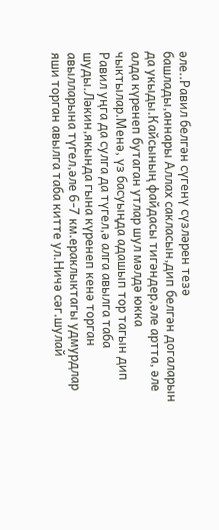әле..Равил белгән сүгенү сүзләрен тезә башлады,аннары Аллах сакласын,дип белгән догаларын да укыды.Кайсының файдасы тигәндер,әле артта, әле алда күренеп бутаган утлар шул мәлдә юкка чыктылар.Менә, үз басуыңда адашып тор тагын дип Равил уңга да сулга да түгел,ә алга авылга таба шуды.Ләкин,якында гына күренеп кенә торган авылларына түгел,әле 6-7 км.ераклыктагы удмурдлар яши торган авылга таба китте ул.Ничә сәг.шулай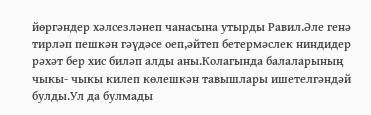йөргәндер хәлсезләнеп чанасына утырды Равил.Әле генә тирләп пешкән гәүдәсе оеп,әйтеп бетермәслек ниндидер рәхәт бер хис биләп алды аны.Колагында балаларының чыкы- чыкы килеп көлешкән тавышлары ишетелгәндәй булды.Ул да булмады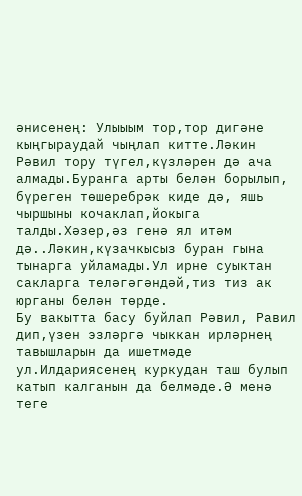әнисенең: Улыыым тор,тор дигәне кыңгыраудай чыңлап китте.Ләкин Рәвил тору түгел,күзләрен дә ача алмады.Буранга арты белән борылып, бүреген төшеребрәк киде дә, яшь чыршыны кочаклап,йокыга талды.Хәзер,әз генә ял итәм дә..Ләкин,күзачкысыз буран гына тынарга уйламады.Ул ирне суыктан сакларга теләгәгәндәй,тиз тиз ак юрганы белән төрде.
Бу вакытта басу буйлап Рәвил, Равил дип,үзен эзләргә чыккан ирләрнең тавышларын да ишетмәде ул.Илдариясенең куркудан таш булып катып калганын да белмәде.Ә менә теге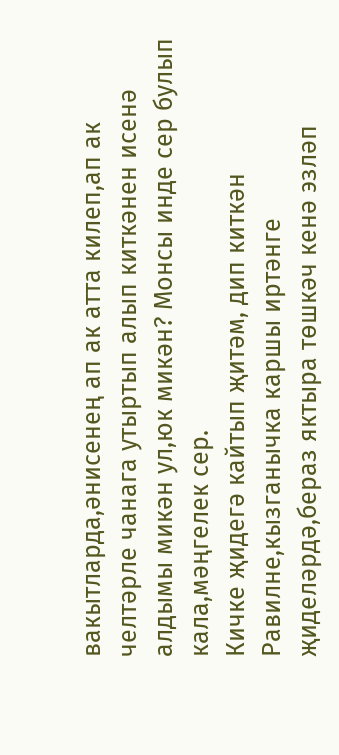вакытларда,әнисенең ап ак атта килеп,ап ак челтәрле чанага утыртып алып киткәнен исенә алдымы микән ул,юк микән? Монсы инде сер булып кала,мәңгелек сер.
Кичке җидегә кайтып җитәм, дип киткән Равилне,кызганычка каршы иртәнге җиделәрдә,бераз яктыра төшкәч кенә эзләп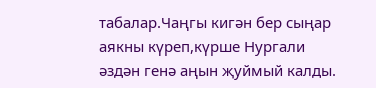табалар.Чаңгы кигән бер сыңар аякны күреп,күрше Нургали әздән генә аңын җуймый калды.